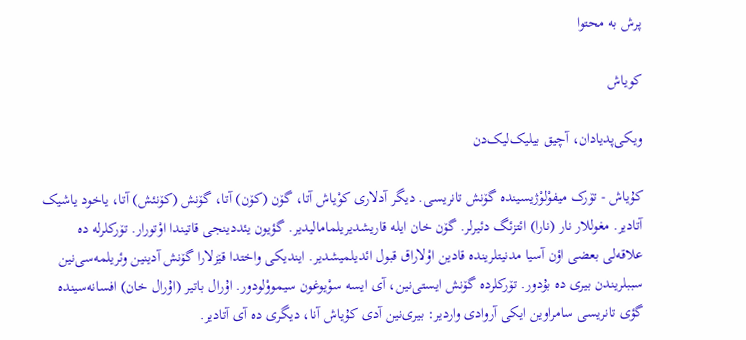پرش به محتوا

کویاش

ویکی‌پدیادان، آچیق بیلیک‌لیک‌دن

کۇیاش - تۆرک میفوْلوْژیسینده گۆنش تانریسی. دیگر آدلاری کوْیاش آتا، گۆن (کۆن) آتا، گۆنش (کۆنئش) آتا، یاخود یاشیک آتادیر. مغوللار نار (نارا) ائتزئگ دئیرلر. گۆن خان ایله قاریشدیریلمامالیدیر. گؤیون یئددینجی قاتیندا اوْتورار. تۆرکلرله ده علاقه‌‌لی بعضی اؤن آسیا مدنیتلرینده قادین اوْلاراق قبول ائدیلمیشدیر. ایندیکی واختدا قێزلارا گۆنش آدینین وئریلمه‌سی‌نین سببلریندن بیری ده بۇدور. تۆرکلرده گۆنش ایستی‌نین، آی ایسه سوْیوغون سیمووْلودور. اۇرال باتیر (اۇرال خان) افسانه‌سینده گؤی تانریسی سامراوین ایکی آروادی واردیر: بیری‌نین آدی کۇیاش آنا، دیگری ده آی آتادیر.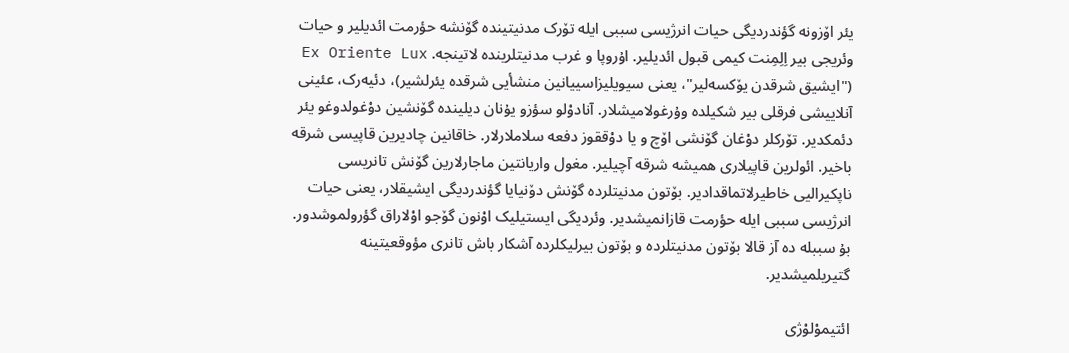یئر اۆزونه گؤندردیگی حیات انرژیسی سببی ایله تۆرک مدنیتینده گۆنشه حؤرمت ائدیلیر و حیات وئریجی بیر اِلِمِنت کیمی قبول ائدیلیر. اۇروپا و غرب مدنیتلرینده لاتینجه. Ex Oriente Lux ("ایشیق شرقدن یۆکسه‌لیر"، یعنی سیویلیزاسییانین منشأ‌یی شرقده یئرلشیر)، دئیه‌رک، عئینی آنلاییشی فرقلی بیر شکیلده وۇرغولامیشلار. آنادوْلو سؤزو یۇنان دیلینده گۆنشین دوْغولدوغو یئر دئمکدیر. تۆرکلر دوْغان گۆنشی اۆچ و یا دوْققوز دفعه‌‌ سلاملارلار. خاقانین چادیرین قاپیسی شرقه باخیر. ائولرین قاپیلاری همیشه شرقه آچیلیر. مغول واریانتین ماجارلارین گۆنش تانریسی ناپکیرالیی خاطیرلاتماقدادیر. بۆتون مدنیتلرده گۆنش دۆنیایا گؤندردیگی ایشیقلار، یعنی حیات انرژیسی سببی ایله حؤرمت قازانمیشدیر. وئردیگی ایستیلیک اوْنون گۆجو اوْلاراق گؤرولموشدور. بۇ سببله ده آز قالا بۆتون مدنیتلرده و بۆتون بیرلیکلرده آشکار باش تانری مؤوقعیتینه گتیریلمیشدیر.

ائتیموْلوْژی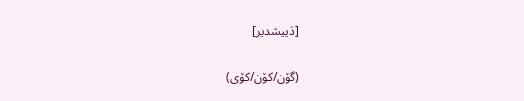[دَییشدیر]

(گۆن/کۆن/کۆی)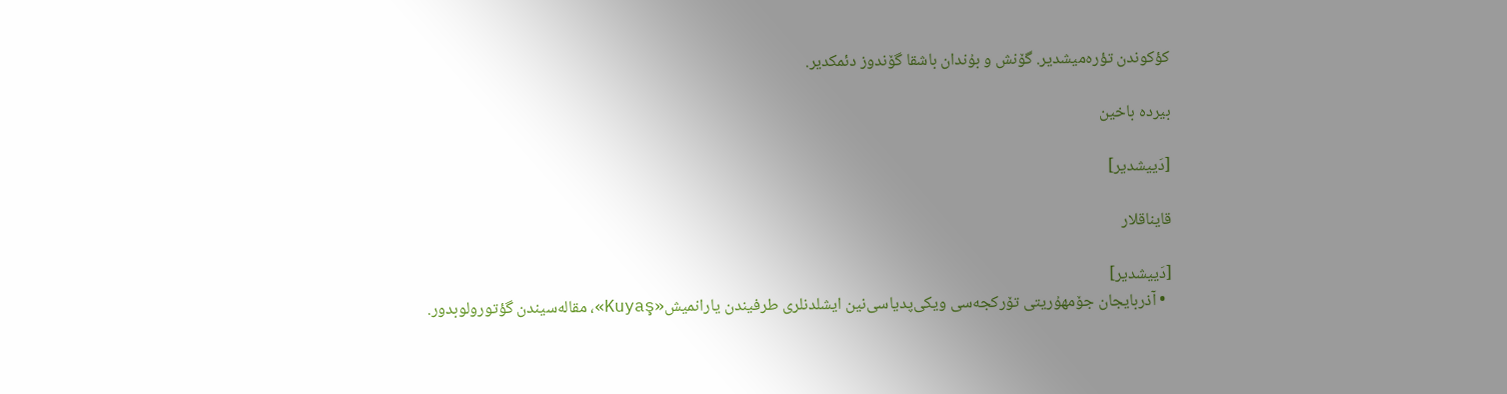کؤکوندن تؤره‌میشدیر. گۆنش و بۇندان باشقا گۆندوز دئمکدیر.

بیرده باخین

[دَییشدیر]

قایناقلار

[دَییشدیر]
  • آذربایجان جۆمهۇریتی تۆرکجه‌سی ویکی‌پدیاسی‌نین ایشلدنلری طرفیندن یارانمیش«Kuyaş»، مقاله‌سیندن گؤتورولوبدور.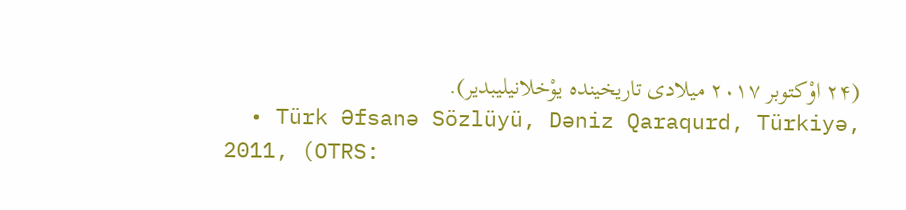(۲۴ اوْکتوبر ۲۰۱۷ میلادی تاریخینده یوْخلانیلیبدیر).
  • Türk Əfsanə Sözlüyü, Dəniz Qaraqurd, Türkiyə, 2011, (OTRS: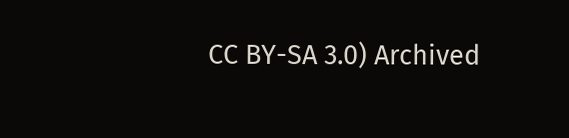CC BY-SA 3.0) Archived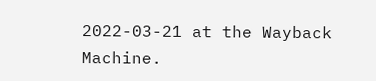2022-03-21 at the Wayback Machine.